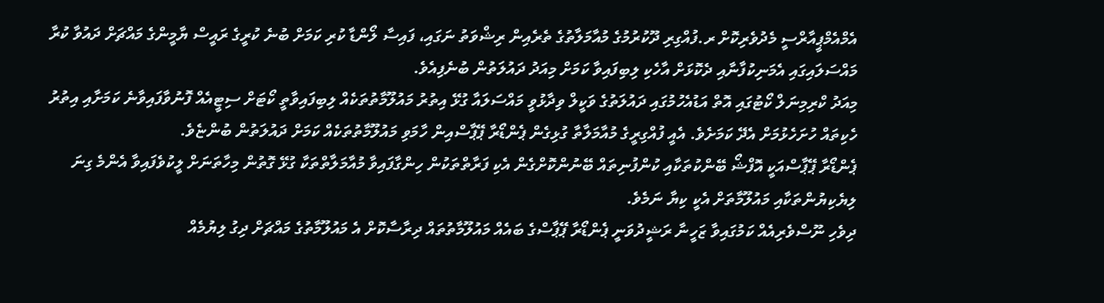އެމްއެމްޕީއާރްސީ މެދުވެރިކޮށް ރ.ފުއްގިރި ދޫކުރުމުގެ މުއާމަލާތުގެ ތެރެއިން ރިޝްވަތު ނަގައި، ފައިސާ ލޯންޑާ ކުރި ކަމަށް ބުނެ ކުރީގެ ރައީސް ޔާމީންގެ މައްޗަށް ދައުވާ ކުރާ މައްސަލައިގައި އެމަނިކުފާނާއި ދެކޮޅަށް އާހެކި ލިބިފައިވާ ކަމަށް މިއަދު ދައުލަތުން ބުނެފިއެވެ.
މިއަދު ކްރިމިނަލް ކޯޓުގައި އޮތް އަޑުއެހުމުގައި ދައުލަތުގެ ވަކީލް ވިދާޅުވީ މައްސަލައާ ގުޅޭ އިތުރު މައުލޫމާތުތަކެއް ލިބިފައިވާތީ ކޯޓަށް ސިޓީއެއް ފޮނުވާފައިވާނެ ކަމަށާއި އިތުރު ހެކިތައް ހުށަހެޅުމަށް އެދޭ ކަމަށެވެ. އެއީ ފުއްގިރީގެ މުއާމަލާތާ ގުޅިގެން ޕެންޑޯރާ ޕޭޕާސްއިން ހާމަވި މައުލޫމާތުތަކެއް ކަމަށް ދައުލަތުން ބުންޏެވެ.
ޕެންޑޯރާ ޕޭޕާސްއަކީ އޮފްޝޯ ބޭންކުތަކާއި ކުންފުނިތައް ބޭނުންކޮށްގެން އެކި ފަރާތްތަކުން ހިންގާފައިވާ މުއާމަލާތްތަކާ ގުޅޭ ގޮތުން މިހާތަނަށް ލީކުވެފައިވާ އެންމެ ގިނަ ލިޔެކިޔުންތަކާއި މައުލޫމާތަށް އެކީ ކިޔާ ނަމެވެ.
ދިވެހި ނޫސްވެރިއެއް ކަމުގައިވާ ޒަހީނާ ރަޝީދުވަނީ ޕެންޑޯރާ ޕޭޕާސްގެ ބައެއް މައުލޫމާތުތައް ދިރާސާކޮށް އެ މައުލޫމާތުގެ މައްޗަށް ދިގު ލިޔުމެއް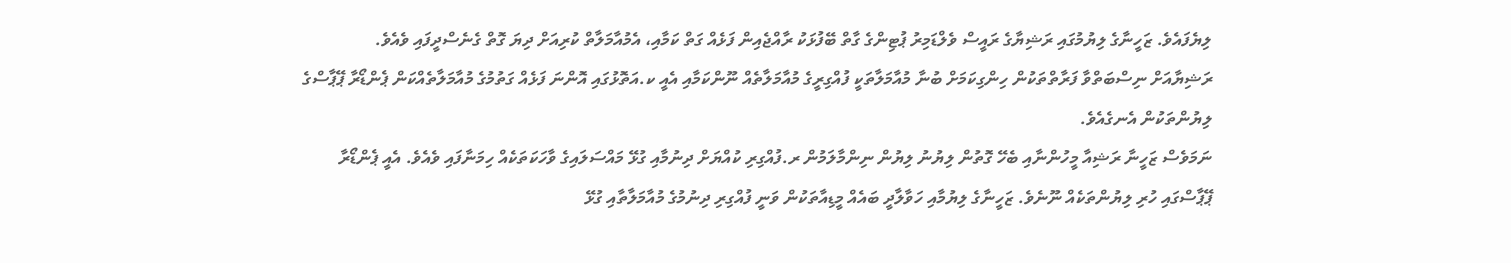ލިޔެފައެވެ. ޒަހީނާގެ ލިޔުމުގައި ރަޝިޔާގެ ރައީސް ވެލްޑަމިރު ޕުޓިންގެ ގާތް ބޭފުޅަކު ރާއްޖެއިން ފަޅެއް ގަތް ކަމާއި، އެމުއާމަލާތް ކުރިއަށް ދިޔަ ގޮތް ގެނެސްދީފައި ވެއެވެ.
ރަޝިޔާއަށް ނިސްބަތްވާ ފަރާތްތަކުން ހިންގިކަމަށް ބުނާ މުއާމަލާތަކީ ފުއްގިރީގެ މުއާމަލާތެއް ނޫންކަމާއި އެއީ ކ.އަތޮޅުގައި އޮންނަ ފަޅެއް ގަތުމުގެ މުއާމަލާތެއްކަން ޕެންޑޯރާ ޕޭޕާސްގެ ލިޔުންތަކުން އެނގެއެވެ.
ނަމަވެސް ޒަހީނާ ރަޝިއާ މީހުންނާއި ބެހޭ ގޮތުން ލިޔުނު ލިޔުން ނިންމާލަމުން ރ.ފުއްގިރި ކުއްޔަށް ދިނުމާއި ގުޅޭ މައްސަލައިގެ ވާހަކަތަކެއް ހިމަނާފައި ވެއެވެ. އެއީ ޕެންޑޯރާ ޕޭޕާސްގައި ހުރި ލިޔުންތަކެއް ނޫނެވެ. ޒަހީނާގެ ލިޔުމާއި ހަވާލާދީ ބައެއް މީޑިއާތަކުން ވަނީ ފުއްގިރި ދިނުމުގެ މުއާމަލާތާއި ގުޅޭ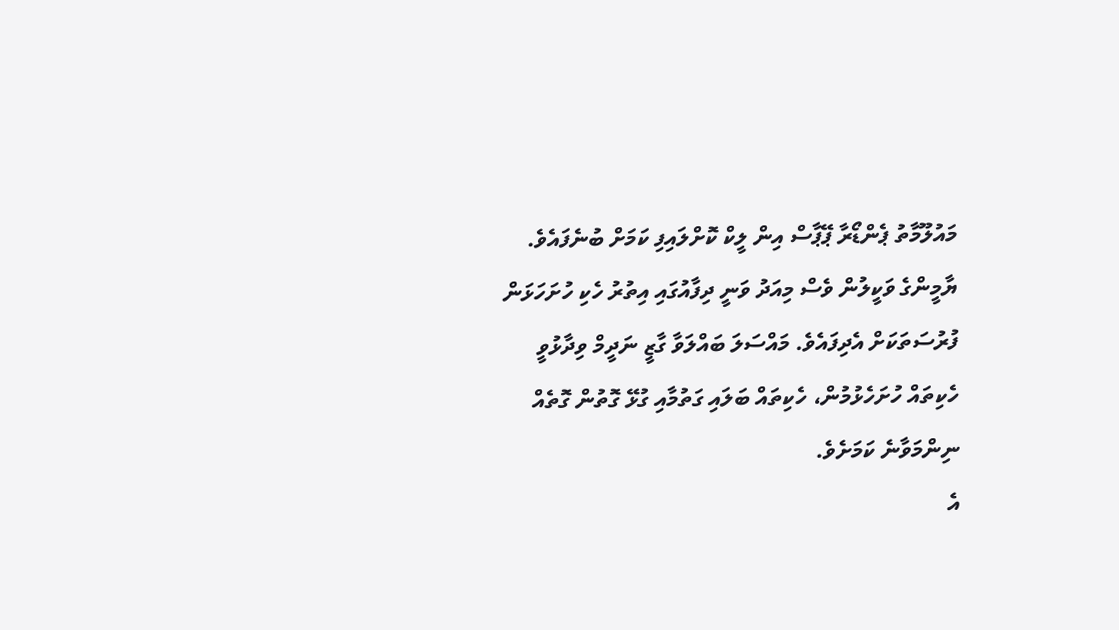މައުލޫމާތު ޕެންޑޯރާ ޕޭޕާސް އިން ލީކް ކޮށްލައިފި ކަމަށް ބުނެފައެވެ.
ޔާމީންގެ ވަކީލުން ވެސް މިއަދު ވަނީ ދިފާއުގައި އިތުރު ހެކި ހުށަހަޅަން ފުރުސަތަކަށް އެދިފައެވެ. މައްސަލަ ބައްލަވާ ގާޒީ ނަދީމް ވިދާޅުވީ ހެކިތައް ހުށަހެޅުމުން، ހެކިތައް ބަލައި ގަތުމާއި ގުޅޭ ގޮތުން ގޮތެއް ނިންމަވާނެ ކަމަށެވެ.
އެ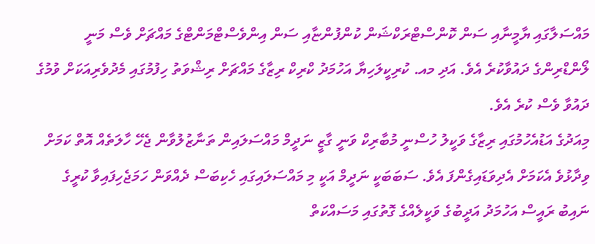މައްސަލާގައި ޔާމީނާއި ސަން ކޮންސްޓްރަކްޝަން ކުންފުންޏާއި ސަން އިންވެސްޓްމަންޓްގެ މައްޗަށް ވެސް މަނީ ލޯންޑްރިންގެ ދައުވާކުރެ އެވެ. އަދި މއ. ކުރިކީލަހިޔާ އަހުމަދު ކްރިކް ރިޒާގެ މައްޗަށް ރިޝްވަތު ހިފުމުގައި މެދުވެރިއަކަށް ވުމުގެ ދައުވާ ވެސް ކުރެ އެވެ.
މިއަދުގެ އަޑުއެހުމުގައި ރިޒާގެ ވަކީލު ހުސްނީ މުބާރިކް ވަނީ ގާޒީ ނަދީމް މައްސަލައިން ތަނާޒުލުވާން ޖެހޭ ހާލަތެއް އޮތް ކަމަށް ވިދާޅުވެ އެކަމަށް އެދިވަޑައިގެންފަ އެވެ. ސަބަބަކީ ނަދީމް އަކީ މި މައްސަލައިގައި ހެކިބަސް ދެއްވަން ހަމަޖެހިފައިވާ ކުރީގެ ނައިބު ރައީސް އަހުމަދު އަދީބުގެ ވަކީލެއްގެ ގޮތުގައި މަސައްކަތް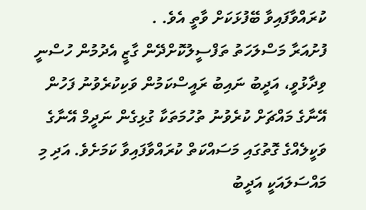ކުރައްވާފައިވާ ބޭފުޅަކަށް ވާތީ އެވެ. .
ފުށުއަރާ މަސްލަހަތު ތަފްސީލުކޮށްދޭން ގާޒީ އެދުމުން ހުސްނީ ވިދާޅުވީ، އަދީބު ނައިބު ރައީސްކަމުން ވަކިކުރެވުނު ފަހުން އޭނާގެ މައްޗަށް ކުރެވުނު ތުހުމަތަކާ ގުޅިގެން ނަދީމް އޭނާގެ ވަކީލެއްގެ ގޮތުގައި މަސައްކަތް ކުރައްވާފައިވާ ކަމަށެވެ. އަދި މި މައްސަލައަކީ އަދީބު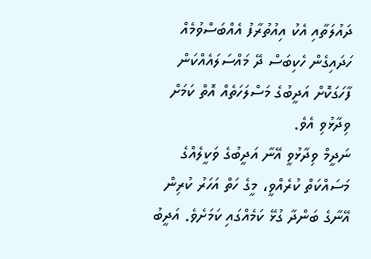ދައުލަތާއި އެކު އިއުތުރާފު އެއްބަސްވުމެއް ހަދައިގެން ހެކިބަސް ދޭ މައްސަލައެއްކަން ފާހަގަކޮށް އަދީބުގެ މަސްލަހަތެއް އޮތް ކަމަށް ވިދާޅުވި އެވެ.
ނަދީމް ވިދާޅުވީ އޭނާ އަދީބުގެ ވަކީލެއްގެ މަސައްކަތް ކުރެއްވީ، މީގެ ހަތް އަހަރު ކުރިން އޭނާގެ ބަންދާ ގުޅޭ ކަމެއްގައި ކަމަށެވެ. އަދީބު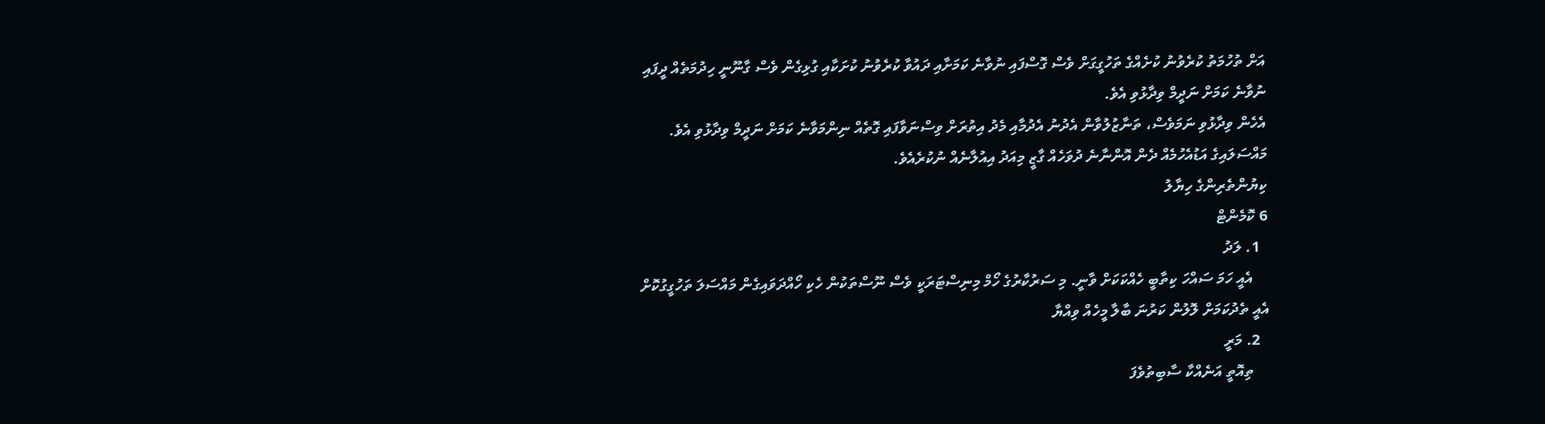އަށް ތުހުމަތު ކުރެވުނު ކުށެއްގެ ތަހުގީގަށް ވެސް ގޮސްފައި ނުވާނެ ކަމަށާއި ދައުވާ ކުރެވުނު ކުށަކާއި ގުޅިގެން ވެސް ގާނޫނީ ހިދުމަތެއް ދީފައި ނުވާނެ ކަމަށް ނަދީމް ވިދާޅުވި އެވެ.
އެހެން ވިދާޅުވި ނަމަވެސް، ތަނާޒުލުވާން އެދުނު އެދުމާއި މެދު އިތުރަށް ވިސްނަވާފައި ގޮތެއް ނިންމަވާނެ ކަމަށް ނަދީމް ވިދާޅުވި އެވެ.
މައްސަލައިގެ އަޑުއެހުމެއް ދެން އޮންނާނެ ދުވަހެއް ގާޒީ މިއަދު އިއުލާނެއް ނުކުރެއެވެ.
ކިޔުންތެރިންގެ ހިޔާލު
6 ކޮމެންޓް
  1. ލަދު
    އެއީ ހަމަ ސައްހަ ކިތާބީ ހެއްކަކަށް ވާނީ. މި ސަރުކާރުގެ ހޯމް މިނިސްޓަރަކީ ވެސް ނޫސްތަކުން ހެކި ހޯއްދަވައިގެން މައްސަލަ ތަހުގީގުކޮށް އެއީ ތެދުކަމަށް ލޮލުން ކަރުނަ ބާލާ މީހެއް ވިއްޔާ
  2. މަރީ
    ތިއޮތީ އަނެއްކާ ސާބިތުވެފަ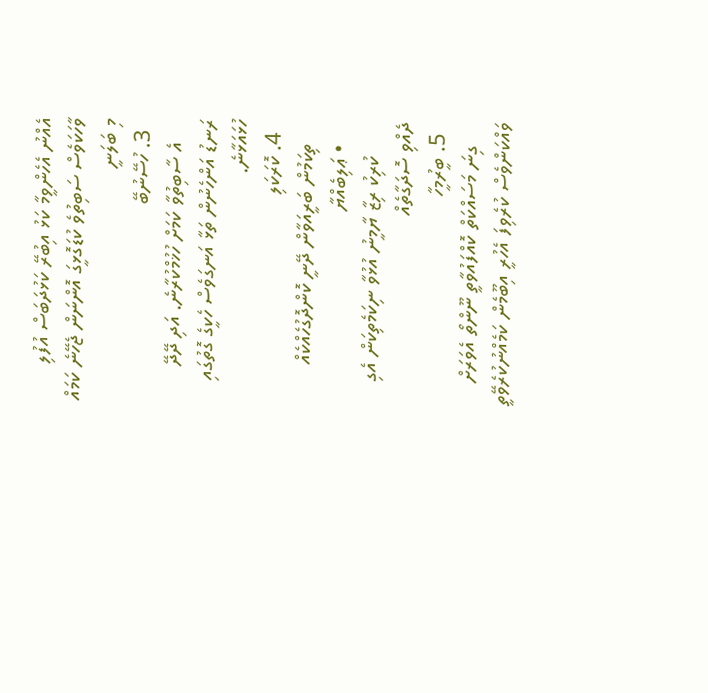އެއްނު އެހެންވީމާ ކަޅު އިބުރޭ ކަޅުދަބަސް އުފުލި ވާހަކަވެސް ސަބިތުވެ ކުޑަގޮޅީގަ އޮންނަން ޖެހޭނެ ކަމައް މި ބަލަނީ
  3. ހުސޭނުބޭ
    އެ ސާބިތުވާ ކަމަށް ހުޚުމްކުރާނެ. އަދި ދޭދޭ ރަނޑު އަންހެނުން ތަޅާ އަނގަވެސް ހެކީގެ ގޮތުގައި ހުޅައަޅާނެ.
  4. ކޮރަކަލި
    ތިކަމުން ބަރީއަވާން ދޭނީ ކޮންދޮގުހެއްކެއް
    • ޢަލިބެއްޔާ
      ކުރިކު ރިޒާ ޔާމީނު އުޅުވާ ނިކަމެތިކަން އެގި ދެއްވި ސޮދަގާތެއް
  5. ބީރުމީހާ
    ގިނަ މަސައްކަތް ކޮއްފައުވާތީ ނޫންތޯ އެވަރަށް ވައްކަންވެސް ކުރެވިފަ އެހުރީ އިބޫމެން ކަމެއްނުކުރެވޭތީ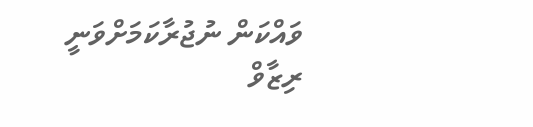ވައްކަން ނުޖުރާކަމަށްވަނީ ރިޒާވް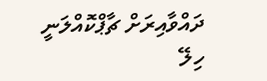ދައްވާއިރަށް ޗާޕްކޮއްލަނީ ހިލޭ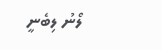ލޯނު ލިބެނީ